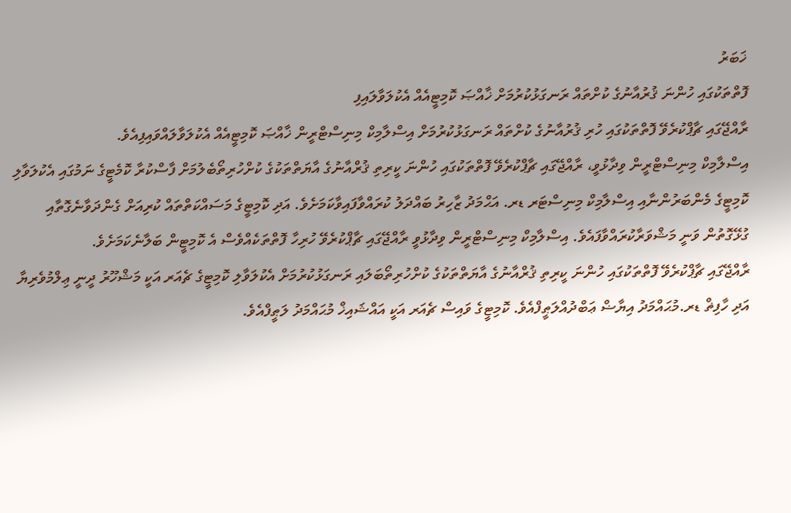ޚަބަރު
ފޮތްތަކުގައި ހުންނަ ޤުރުއާނުގެ ކުށްތައް ރަނގަޅުކުރުމަށް ޚާއްޞަ ކޮމިޓީއެއް އެކުލަވާލައިފި
ރާއްޖޭގައި ޗާޕްކުރެވޭ ފޮތްތަކުގައި ހުރި ޤުރުއާނުގެ ކުށްތައް ރަނގަޅުކުރުމަށް އިސްލާމިކް މިނިސްޓްރީން ޚާއްޞަ ކޮމިޓީއެއް އެކުލަވާލައްވައިފިއެވެ.
އިސްލާމިކް މިނިސްޓްރީން ވިދާޅުވީ، ރާއްޖޭގައި ޗާޕްކުރެވޭ ފޮތްތަކުގައި ހުންނަ ކީރިތި ޤުރްއާނުގެ އާޔަތްތަކުގެ ކުށްހުރިތޯބެލުމަށް ފާސްކުރާ ކޮމެޓީގެ ނަމުގައި އެކުލަވާލި ކޮމިޓީގެ މެންބަރުންނާއި އިސްލާމިކް މިނިސްޓަރ ޑރ. އަޙްމަދު ޒާހިރު ބައްދަލު ކުރައްވާފައިވާކަމަށެވެ. އަދި ކޮމިޓީގެ މަސައްކަތްތައް ކުރިއަށް ގެންދަވާނެގޮތާއި ގުޅޭގޮތުން ވަނީ މަޝްވަރާކުރައްވާފައެވެ. އިސްލާމިކް މިނިސްޓްރީން ވިދާޅުވީ ރާއްޖޭގައި ޗާޕްކުރެވޭ ހުރިހާ ފޮތްތަކެއްވެސް އެ ކޮމިޓީން ބަލާނެކަމަށެވެ.
ރާއްޖޭގައި ޗާޕްކުރެވޭ ފޮތްތަކުގައި ހުންނަ ކީރިތި ޤުރްއާނުގެ އާޔަތްތަކުގެ ކުށްހުރިތޯބަލައި ރަނގަޅުކުރުމަށް އެކުލަވާލި ކޮމިޓީގެ ޗެއަރ އަކީ މަޝްހޫރު ދީނީ ޢިލްމުވެރިޔާ އަދި ހާފިޡް ޑރ.މުޙައްމަދު އިޔާޟް ޢަބްދުއްލަޠީފްއެވެ. ކޮމިޓީގެ ވައިސް ޗެއަރ އަކީ އައްޝައިޚް މުޙައްމަދު ލަޠީފްއެވެ.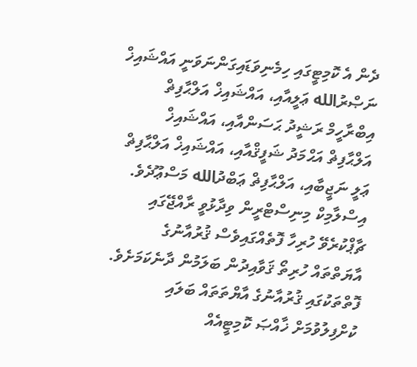ދެން އެ ކޮމިޓީގައި ހިމެނިވަޑައިގަންނަވަނީ އައްޝައިޚް ނަޞްރުالله ޢަލީއާއި، އައްޝައިޚް އަލްޙާފިޡް އިބްރާހީމް ރަޝީދު ޙަސަންއާއި، އައްޝައިޚް އަލްޙާފިޡް އަޙްމަދު ޝަފީޤްއާއި، އައްޝައިޚް އަލްޙާފިޡް ޢަލީ ނަޖީބާއި، އަލްޙާފިޡް ޢަބްދުالله މަސްޢޫދެވެ.
އިސްލާމިކް މިނިސްޓްރީން ވިދާޅުވީ ރާއްޖޭގައި ޗާޕްކުރެވޭ ހުރިހާ ފޮތެއްގައިވެސް ޤުރުއާނުގެ އާޔަތްތައް ހުރިތޯ ޤަވާއިދުން ބަލަމުން ދާނެކަމަށެވެ.
ފޮތްތަކުގައި ޤުރުއާނުގެ އާޔްތަތައް ބަލައި ކުށްފިލުވުމަށް ޚާއްޞަ ކޮމިޓީއެއް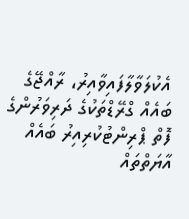އެކުލަވާލާފައިވާއިރު، ރާއްޖޭގެ ބައެއް ގްރޭޑްތަކުގެ ދަރިވަރުންގެ ފޮތް ޕްރިންޓުކުރިއިރު ބައެއް އާޔަތްތައް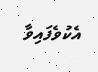އެކުވެފައިވާ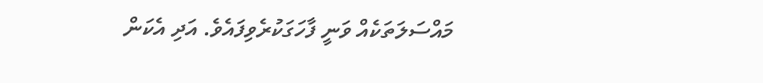މައްސަލަތަކެއް ވަނީ ފާހަގަކުރެވިފައެވެ. އަދި އެކަން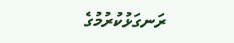ރަނގަޅުކުރުމުގެ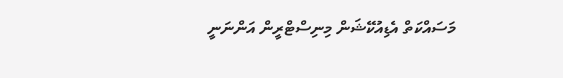މަސައްކަތް އެޑިއުކޭޝަން މިނިސްޓްރީން އަންނަނީ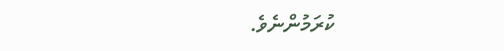ކުރަމުންނެވެ.